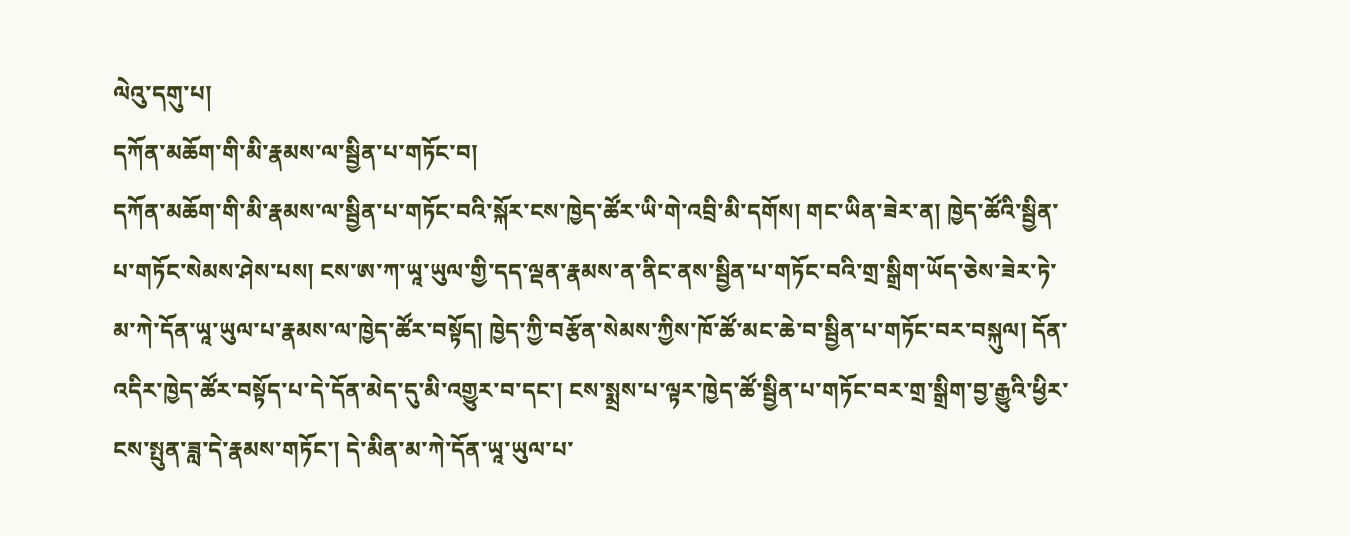ལེའུ་དགུ་པ།
དཀོན་མཆོག་གི་མི་རྣམས་ལ་སྦྱིན་པ་གཏོང་བ།
དཀོན་མཆོག་གི་མི་རྣམས་ལ་སྦྱིན་པ་གཏོང་བའི་སྐོར་ངས་ཁྱེད་ཚོར་ཡི་གེ་འབྲི་མི་དགོས། གང་ཡིན་ཟེར་ན། ཁྱེད་ཚོའི་སྦྱིན་པ་གཏོང་སེམས་ཤེས་པས། ངས་ཨ་ཀ་ཡཱ་ཡུལ་གྱི་དད་ལྡན་རྣམས་ན་ནིང་ནས་སྦྱིན་པ་གཏོང་བའི་གྲ་སྒྲིག་ཡོད་ཅེས་ཟེར་ཏེ་མ་ཀེ་དོན་ཡཱ་ཡུལ་པ་རྣམས་ལ་ཁྱེད་ཚོར་བསྟོད། ཁྱེད་ཀྱི་བརྩོན་སེམས་ཀྱིས་ཁོ་ཚོ་མང་ཆེ་བ་སྦྱིན་པ་གཏོང་བར་བསྐུལ། དོན་འདིར་ཁྱེད་ཚོར་བསྟོད་པ་དེ་དོན་མེད་དུ་མི་འགྱུར་བ་དང་། ངས་སྨྲས་པ་ལྟར་ཁྱེད་ཚོ་སྦྱིན་པ་གཏོང་བར་གྲ་སྒྲིག་བྱ་རྒྱུའི་ཕྱིར་ངས་སྤུན་ཟླ་དེ་རྣམས་གཏོང་། དེ་མིན་མ་ཀེ་དོན་ཡཱ་ཡུལ་པ་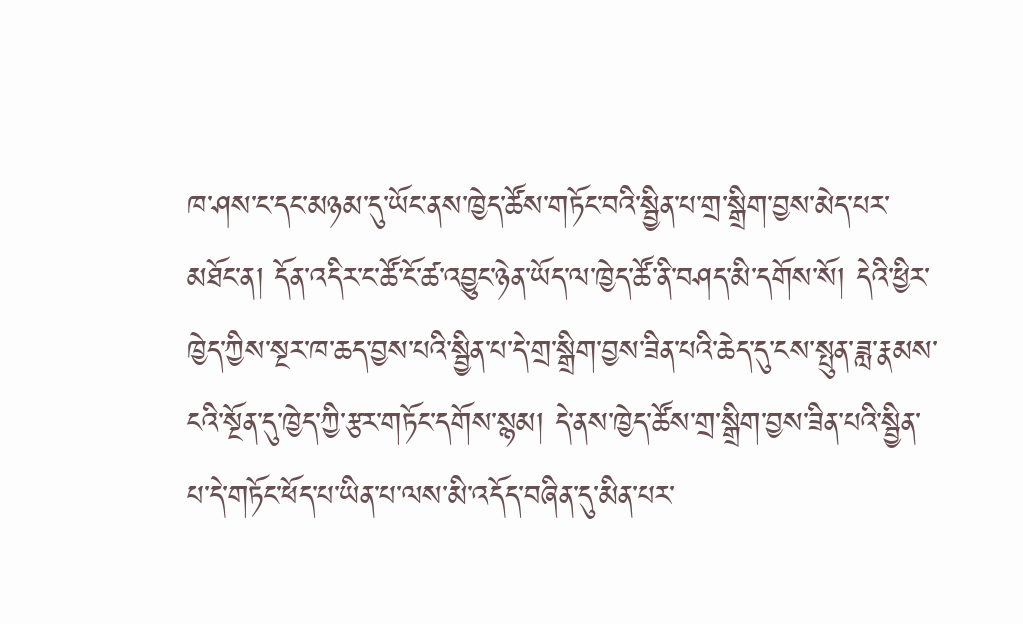ཁ་ཤས་ང་དང་མཉམ་དུ་ཡོང་ནས་ཁྱེད་ཚོས་གཏོང་བའི་སྦྱིན་པ་གྲ་སྒྲིག་བྱས་མེད་པར་མཐོང་ན། དོན་འདིར་ང་ཚོ་ངོ་ཚ་འབྱུང་ཉེན་ཡོད་ལ་ཁྱེད་ཚོ་ནི་བཤད་མི་དགོས་སོ། དེའི་ཕྱིར་ཁྱེད་ཀྱིས་སྔར་ཁ་ཆད་བྱས་པའི་སྦྱིན་པ་དེ་གྲ་སྒྲིག་བྱས་ཟིན་པའི་ཆེད་དུ་ངས་སྤུན་ཟླ་རྣམས་ངའི་སྔོན་དུ་ཁྱེད་ཀྱི་རྩར་གཏོང་དགོས་སྙམ། དེ་ནས་ཁྱེད་ཚོས་གྲ་སྒྲིག་བྱས་ཟིན་པའི་སྦྱིན་པ་དེ་གཏོང་ཕོད་པ་ཡིན་པ་ལས་མི་འདོད་བཞིན་དུ་མིན་པར་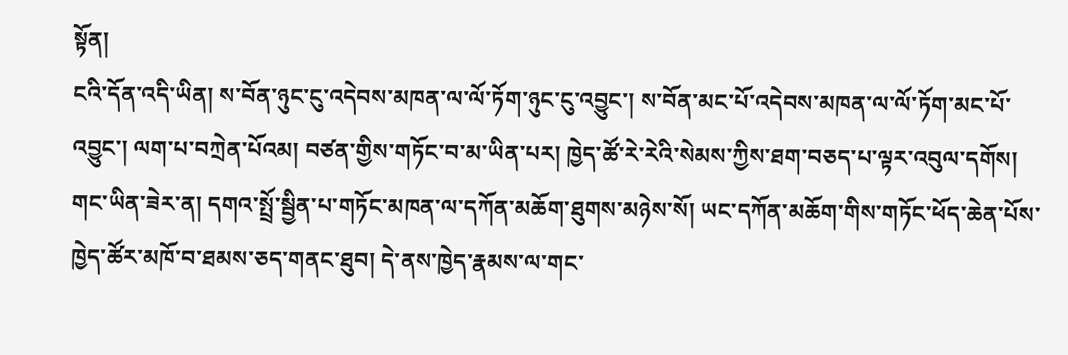སྟོན།
ངའི་དོན་འདི་ཡིན། ས་བོན་ཉུང་ངུ་འདེབས་མཁན་ལ་ལོ་ཏོག་ཉུང་ངུ་འབྱུང་། ས་བོན་མང་པོ་འདེབས་མཁན་ལ་ལོ་ཏོག་མང་པོ་འབྱུང་། ལག་པ་བཀྲེན་པོའམ། བཙན་གྱིས་གཏོང་བ་མ་ཡིན་པར། ཁྱེད་ཚོ་རེ་རེའི་སེམས་ཀྱིས་ཐག་བཅད་པ་ལྟར་འབུལ་དགོས། གང་ཡིན་ཟེར་ན། དགའ་སྤྲོ་སྦྱིན་པ་གཏོང་མཁན་ལ་དཀོན་མཆོག་ཐུགས་མཉེས་སོ། ཡང་དཀོན་མཆོག་གིས་གཏོང་ཕོད་ཆེན་པོས་ཁྱེད་ཚོར་མཁོ་བ་ཐམས་ཅད་གནང་ཐུབ། དེ་ནས་ཁྱེད་རྣམས་ལ་གང་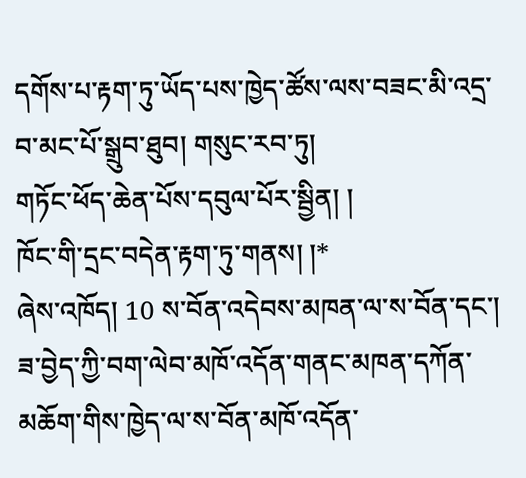དགོས་པ་རྟག་ཏུ་ཡོད་པས་ཁྱེད་ཚོས་ལས་བཟང་མི་འདྲ་བ་མང་པོ་སྒྲུབ་ཐུབ། གསུང་རབ་ཏུ།
གཏོང་ཕོད་ཆེན་པོས་དབུལ་པོར་སྦྱིན། །
ཁོང་གི་དྲང་བདེན་རྟག་ཏུ་གནས། །*
ཞེས་འཁོད། 10 ས་བོན་འདེབས་མཁན་ལ་ས་བོན་དང་། ཟ་བྱེད་ཀྱི་བག་ལེབ་མཁོ་འདོན་གནང་མཁན་དཀོན་མཆོག་གིས་ཁྱེད་ལ་ས་བོན་མཁོ་འདོན་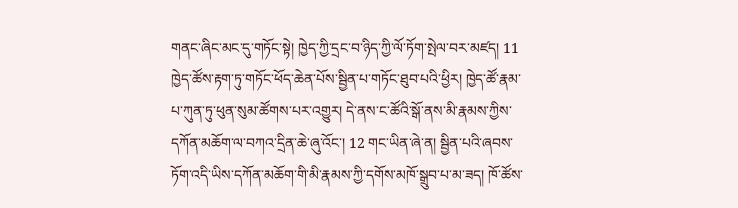གནང་ཞིང་མང་དུ་གཏོང་སྟེ། ཁྱེད་ཀྱི་དྲང་བ་ཉིད་ཀྱི་ལོ་ཏོག་སྤེལ་བར་མཛད། 11 ཁྱེད་ཚོས་རྟག་ཏུ་གཏོང་ཕོད་ཆེན་པོས་སྦྱིན་པ་གཏོང་ཐུབ་པའི་ཕྱིར། ཁྱེད་ཚོ་རྣམ་པ་ཀུན་ཏུ་ཕུན་སུམ་ཚོགས་པར་འགྱུར། དེ་ནས་ང་ཚོའི་སྒོ་ནས་མི་རྣམས་ཀྱིས་དཀོན་མཆོག་ལ་བཀའ་དྲིན་ཆེ་ཞུ་འོང་། 12 གང་ཡིན་ཞེ་ན། སྦྱིན་པའི་ཞབས་ཏོག་འདི་ཡིས་དཀོན་མཆོག་གི་མི་རྣམས་ཀྱི་དགོས་མཁོ་སྒྲུབ་པ་མ་ཟད། ཁོ་ཚོས་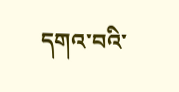དགའ་བའི་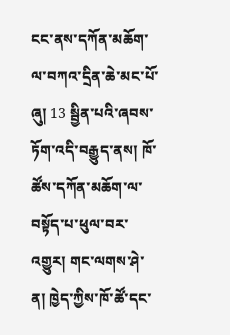ངང་ནས་དཀོན་མཆོག་ལ་བཀའ་དྲིན་ཆེ་མང་པོ་ཞུ། 13 སྦྱིན་པའི་ཞབས་ཏོག་འདི་བརྒྱུད་ནས། ཁོ་ཚོས་དཀོན་མཆོག་ལ་བསྟོད་པ་ཕུལ་བར་འགྱུར། གང་ལགས་ཤེ་ན། ཁྱེད་ཀྱིས་ཁོ་ཚོ་དང་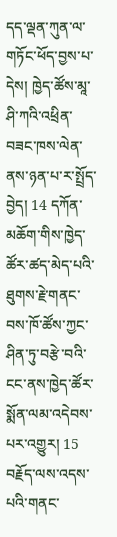དད་ལྡན་ཀུན་ལ་གཏོང་ཕོད་བྱས་པ་དེས། ཁྱེད་ཚོས་མཱ་ཤི་ཀའི་འཕྲིན་བཟང་ཁས་ལེན་ནས་ཉན་པ་ར་སྤྲོད་བྱེད། 14 དཀོན་མཆོག་གིས་ཁྱེད་ཚོར་ཚད་མེད་པའི་ཐུགས་རྗེ་གནང་བས་ཁོ་ཚོས་ཀྱང་ཤིན་ཏུ་བརྩེ་བའི་ངང་ནས་ཁྱེད་ཚོར་སྨོན་ལམ་འདེབས་པར་འགྱུར། 15 བརྗོད་ལས་འདས་པའི་གནང་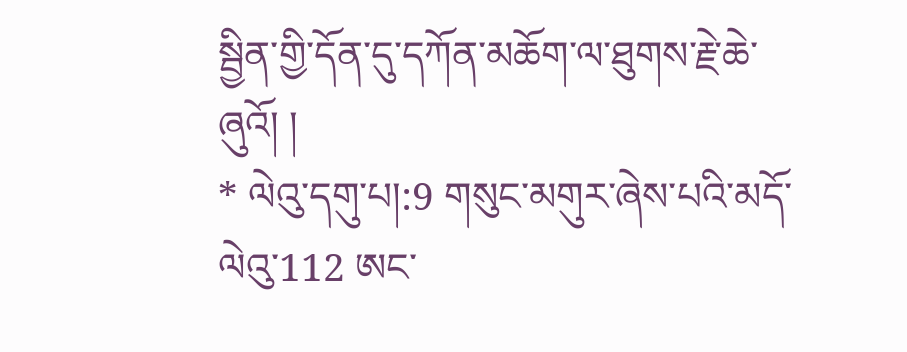སྦྱིན་གྱི་དོན་དུ་དཀོན་མཆོག་ལ་ཐུགས་རྗེ་ཆེ་ཞུའོ། །
* ལེའུ་དགུ་པ།:9 གསུང་མགུར་ཞེས་པའི་མདོ་ལེའུ་112 ཨང་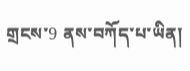གྲངས་9 ནས་བཀོད་པ་ཡིན།